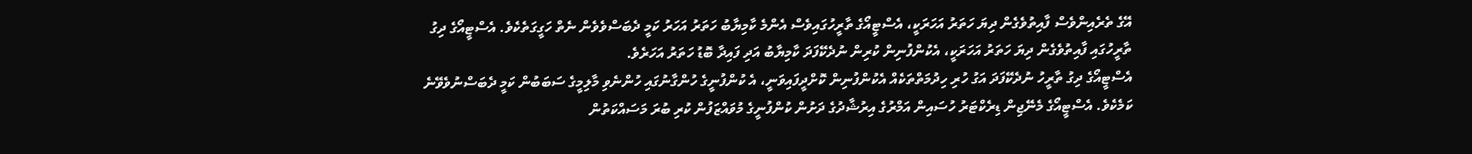އޭގެ ތެރެއިންވެސް ފާއިތުވެގެން ދިޔަ ހަތަރު އަހަރަކީ، އެސްޓީއޯގެ ތާރީހުގައިވެސް އެންމެ ކާމިޔާބު ހަތަރު އަހަރު ކަމީ ދެބަސްވެވެން ނެތް ހަގީގަތެކެވެ. އެސްޓީއޯގެ ދިގު ތާރީހުގައި ފާއިތުވެގެން ދިޔަ ހަތަރު އަހަރަކީ، އެކުންފުނިން ކުރިން ނުދެކޭފަދަ ކާމިޔާބު އަދި ފައިދާ ބޮޑު ހަތަރު އަހަރެވެ.
އެސްޓީއޯގެ ދިގު ތާރީހު ނުދެކޭފަދަ އަގު ހުރި ހިދުމަތްތަކެއް އެކުންފުނިން ކޮށްދީފައިވަނީ، އެ ކުންފުނީގެ ހުންގާނުގައި ހުންނެވި މާލިމީގެ ސަބަބުން ކަމީ ދެބަސްނުވެވޭނެ ކަމެކެވެ. އެސްޓީއޯގެ މެނޭޖިން ޑިރެކްޓަރު ހުސައިން އަމްރުގެ އިރުޝާދުގެ ދަށުން ކުންފުނީގެ މުވައްޒަފުން ކުރި ބުރަ މަސައްކަތުން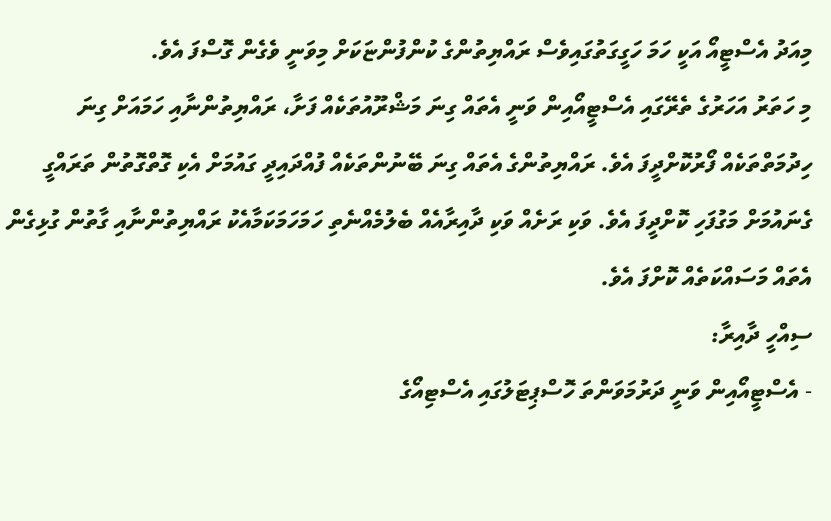މިއަދު އެސްޓީއޯ އަކީ ހަމަ ހަގީގަތުގައިވެސް ރައްޔިތުންގެ ކުންފުންޏަކަށް މިވަނީ ވެގެން ގޮސްފަ އެވެ.
މި ހަތަރު އަހަރުގެ ތެރޭގައި އެސްޓީއޯއިން ވަނީ އެތައް ގިނަ މަޝްރޫއުތަކެއް ފަށާ، ރައްޔިތުންނާއި ހަމައަށް ގިނަ ހިދުމަތްތަކެއް ފޯރުކޮށްދީފަ އެވެ. ރައްޔިތުންގެ އެތައް ގިނަ ބޭނުންތަކެއް ފުއްދައިދީ ގައުމަށް އެކި ގޮތްގޮތުން ތަރައްގީ ގެނައުމަށް މަގުފަހި ކޮށްދީފަ އެވެ. ވަކި ރަށެއް ވަކި ދާއިރާއެއް ބެލުމެއްނެތި ހަމަހަމަކަމާއެކު ރައްޔިތުންނާއި ގާތުން ގުޅިގެން އެތައް މަސައްކަތެއް ކޮށްފަ އެވެ.
ސިއްހީ ދާއިރާ:
- އެސްޓީއޯއިން ވަނީ ދަރުމަވަންތަ ހޮސްޕިޓަލުގައި އެސްޓިއޯގެ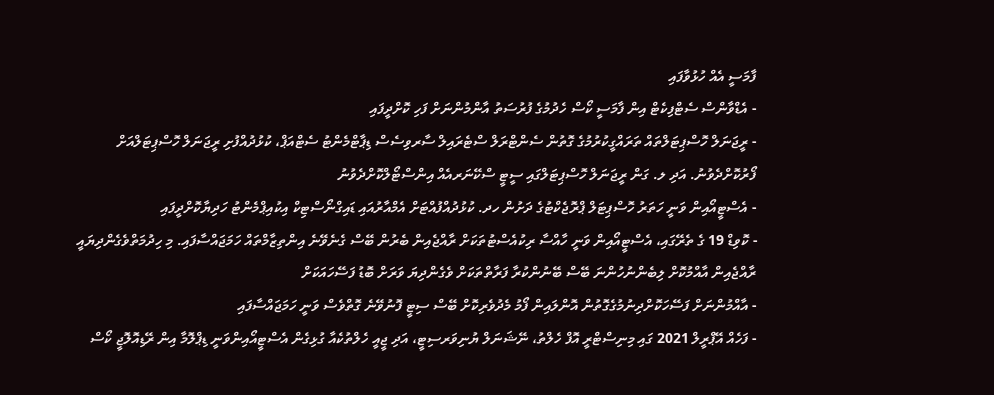ފާމަސީ އެއް ހުޅުވާފައި
- އެޑްވާންސް ސެޓްފިކެޓް އިން ފާމަސީ ކޯސް ހެދުމުގެ ފުރުސަތު އާންމުންނަށް ފަހި ކޮށްދީފައި
- ރީޖަނަލް ހޮސްޕިޓަލްތައް ތަރައްގީކުރުމުގެ ގޮތުން ސެންޓްރަލް ސްޓެރައިލް ސާރވިސެސް ޑިޕާޓްމެންޓު ސެޓްއަޕް، ކުޅުދުއްފުށި ރީޖަނަލް ހޮސްޕިޓަލްއަށް ފޯރުކޮށްދެވުނު. އަދި ލ. ގަން ރީޖަނަލް ހޮސްޕިޓަލްގައި ސީޓީ ސްކޭނަރއެއް އިންސްޓޯލްކޮށްދެވުނު
- އެސްޓީއޯއިން ވަނީ ހަތަރު ހޮސްޕިޓަލް ޕްރޮޖެކްޓުގެ ދަށުން ހދ. ކުޅުދުއްފުއްޓަށް އެމްއާރުއައި ޑައިގްނޯސްޓިކް އިކުއިޕްމެންޓު ހަދިޔާކޮށްދީފައި
- ކޮވިޑް 19 ގެ ތެރޭގައި، އެސްޓީއޯއިން ވަނީ ހާއްސާ ރިކުއެސްޓުތަކަށް ރާއްޖެއިން ބެރުން ބޭސް ގެނެވޭނެ އިންތިޒާމްތައް ހަމަޖައްސާފައި. މި ހިދުމަތްވެގެންދިޔައީ ރާއްޖެއިން އާއްމުކޮށް ލިބެންނުހުންނަ ބޭސް ބޭނުންކުރާ ފަރާތްތަކަށް ވެގެންދިޔަ ވަރަށް ބޮޑު ފަސޭހައަކަށް
- އާއްމުންނަށް ފަސޭހަކޮށްދިނުމުގެގޮތުން އޮންލައިން ފޯމު މެދުވެރިކޮށް ބޭސް ސިޓީ ފޮނުވޭނެ ގޮތްވެސް ވަނީ ހަމަޖައްސާފައި
- ފަހެއް އޭޕްރީލް 2021 ގައި މިނިސްޓްރީ އޮފް ހެލްތު، ނޭޝަނަލް ޔުނިވަރސިޓީ، އަދި ޖީއީ ހެލްތުކެއާ ގުޅިގެން އެސްޓީއޯއިންވަނީ ޑިޕްލޮމާ އިން ރޭޑިއޮލޮޖީ ކޯސް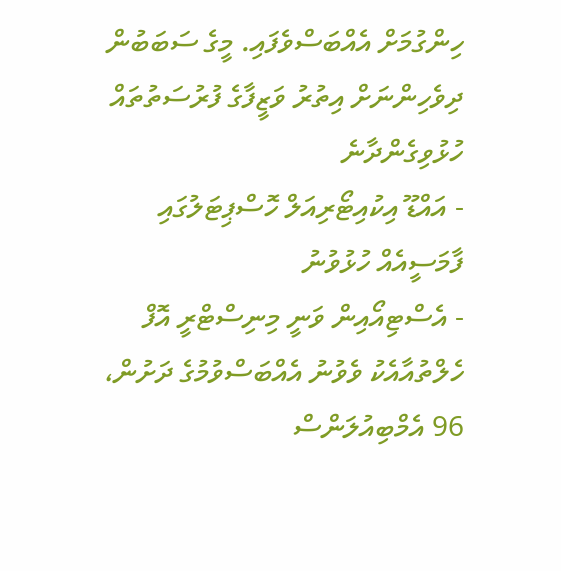ހިންގުމަށް އެއްބަސްވެފައި. މީގެ ސަބަބުން ދިވެހިންނަށް އިތުރު ވަޒީފާގެ ފުރުސަތުތައް ހުޅުވިގެންދާނެ
- އައްޑޫ އިކުއިޓޯރިއަލް ހޮސްޕިޓަލުގައި ފާމަސީއެއް ހުޅުވުނު
- އެސްޓިއޯއިން ވަނީ މިނިސްޓްރީ އޮފް ހެލްތުއާއެކު ވެވުނު އެއްބަސްވުމުގެ ދަށުން، 96 އެމްބިއުލަންސް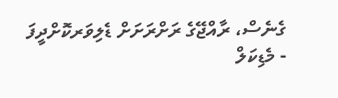ގެނެސް، ރާއްޖޭގެ ރަށްރަށަށް ޑެލިވަރކޮށްދީފަ
- މެޑިކަލް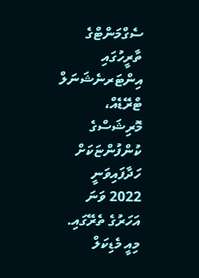ސެގްމަންޓްގެ ތާރީހުގައި އިންޓަރނެޝަނަލް ޓްރޭޑެއް، މޮރިޝަސްގެ ކުންފުންޏަކަށް ހަދާފައިވަނީ 2022 ވަނަ އަހަރުގެ ތެރޭގައި. މިއީ މެޑިކަލް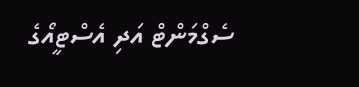ސެގްމަންޓް އަދި އެސްޓީއޯގެ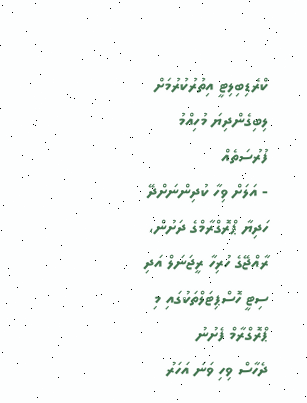ކްރެޑިބިލިޓީ އިތުރުކުރުމަށް ލިބިގެންދިޔަ މުހިއްމު ފުރުސަތެއް
- އަލަށް ވިހާ ކުދިންނަށްދޭ ހަދިޔާ ޕްރޮގްރާމްގެ ދަށުން، ރާއްޖޭގެ ހުރިހާ ރީޖަނަލް އަދި ސިޓީ ހޮސްޕިޓަލްތަކުގައި މި ޕްރޮގްރާމް ފެށުނު
ދެހާސް ވިހި ވަނަ އަހަރު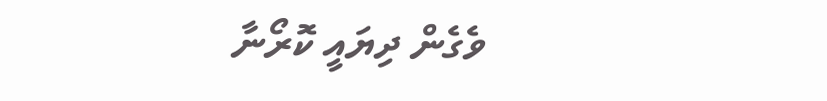ވެގެން ދިޔައީ ކޮރޯނާ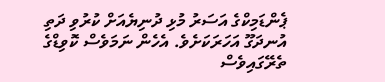ޕެންޑަމިކްގެ އަސަރު މުޅި ދުނިޔެއަށް ކުރުވި ދަތި އުނދަގޫ އަހަރަކަށެވެ. އެހެން ނަމަވެސް ކޮވިޑްގެ ތެރޭގައިވެސް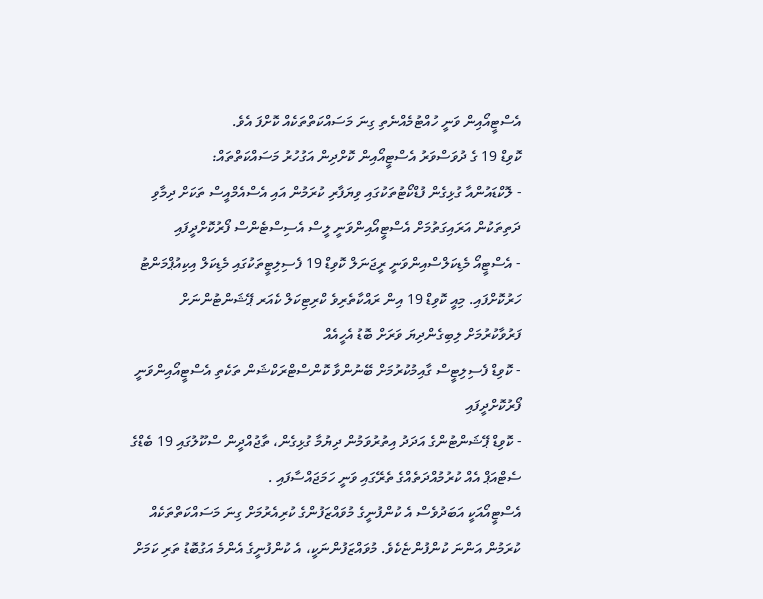އެސްޓީއޯއިން ވަނީ ހުއްޓުމެއްނެތި ގިނަ މަސައްކަތްތަކެއް ކޮށްފަ އެވެ.
ކޮވިޑް 19 ގެ ދުވަސްވަރު އެސްޓީއޯއިން ކޮށްދިން އަގުހުރު މަސައްކަތްތައް:
- ލޮކްޑައުންއާ ގުޅިގެން ފުޑްކޯޓުތަކުގައި ވިޔަފާރި ކުރަމުން އައި އެސްއެމްއީސް ތަކަށް ދިމާވި ދަތިތަކުން އަރައިގަތުމަށް އެސްޓީއޯއިންވަނީ ލީސް އެސިސްޓެންސް ފޯރުކޮށްދީފައި
- އެސްޓީއޯ މެޑިކަލްސްއިންވަނީ ރީޖަނަލް ކޮވިޑް 19 ފެސިލިޓީތަކުގައި މެޑިކަލް އިކިއުޕްމަންޓު ހަރުކޮށްފައި. މިއީ ކޮވިޑް 19 އިން ރައްކާތެރިވެ ކްރިޓިކަލް ކެއަރ ޕޭޝަންޓުންނަށް ފަރުވާކުރުމަށް ލިބިގެންދިޔަ ވަރަށް ބޮޑު އެހީއެއް
- ކޮވިޑް ފެސިލިޓީސް ގާއިމުކުރުމަށް ބޭނުންވާ ކޮންސްޓްރަކްޝަން ތަކެތި އެސްޓީއޯއިންވަނީ ފޯރުކޮށްދީފައި
- ކޮވިޑް ޕޭޝަންޓުންގެ އަދަދު އިތުރުވަމުން ދިޔުމާ ގުޅިގެން، ތާޖުއްދީން ސްކޫލުގައި 19 ބެޑްގެ ސެޓްއަޕް އެއް ކުރުމުއްދަތެއްގެ ތެރޭގައި ވަނީ ހަމަޖައްސާފައި .
އެސްޓީއޯއަކީ އަބަދުވެސް އެ ކުންފުނީގެ މުވައްޒަފުންގެ ކުރިއެރުމަށް ގިނަ މަސައްކަތްތަކެއް ކުރަމުން އަންނަ ކުންފުންޏެކެވެ. މުވައްޒަފުންނަކީ، އެ ކުންފުނީގެ އެންމެ އަގުބޮޑު ތަރި ކަމަށް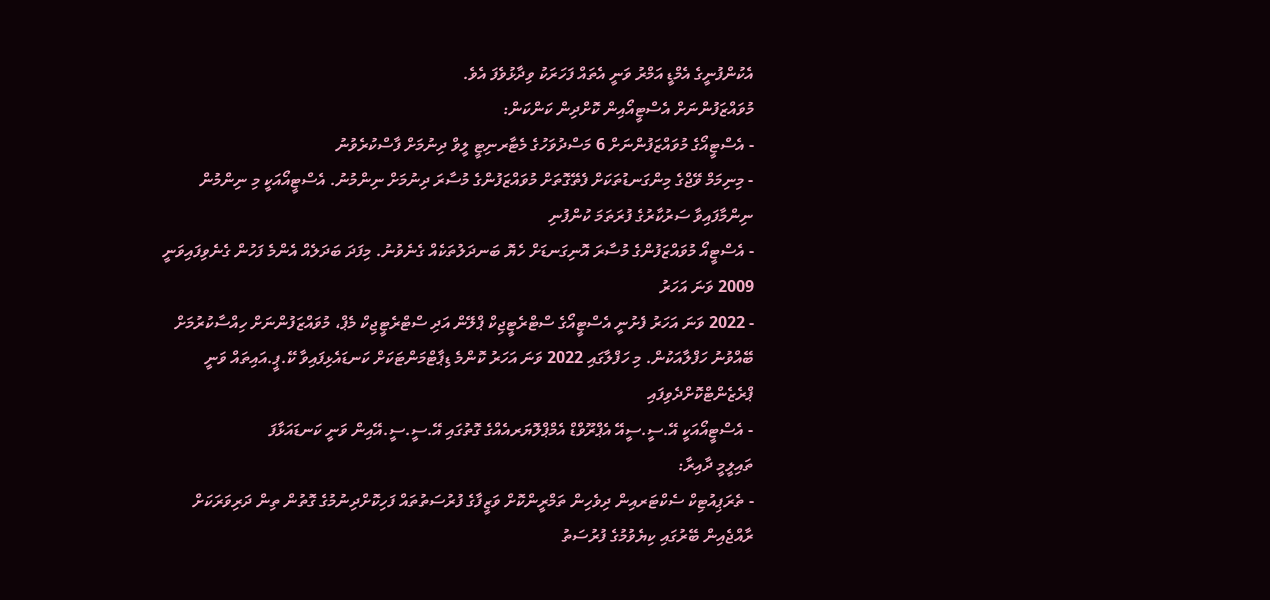އެކުންފުނީގެ އެމްޑީ އަމްރު ވަނީ އެތައް ފަހަރަކު ވިދާޅުވެފަ އެވެ.
މުވައްޒަފުންނަށް އެސްޓީއޯއިން ކޮށްދިން ކަންކަން:
- އެސްޓީއޯގެ މުވައްޒަފުންނަށް 6 މަސްދުވަހުގެ މެޓާރނިޓީ ލީވް ދިނުމަށް ފާސްކުރެވުނު
- މިނިމަމް ވޭޖްގެ މިންގަނޑުތަކަށް ފެތޭގޮތަށް މުވައްޒަފުންގެ މުސާރަ ދިނުމަށް ނިންމުނު. އެސްޓީއޯއަކީ މި ނިންމުން ނިންމާފައިވާ ސަރުކާރުގެ ފުރަތަމަ ކުންފުނި
- އެސްޓީއޯ މުވައްޒަފުންގެ މުސާރަ އޮނިގަނޑަށް ހެޔޮ ބަނދަލުތަކެއް ގެނެވުނު. މިފަދަ ބަދަލެއް އެންމެ ފަހުން ގެނެވިފައިވަނީ 2009 ވަނަ އަހަރު
- 2022 ވަނަ އަހަރު ފެށުނީ އެސްޓީއޯގެ ސްޓްރެޓީޖިކް ޕްލޭން އަދި ސްޓްރެޓީޖިކް މެޕް، މުވައްޒަފުންނަށް ހިއްސާކުރުމަށް ބޭއްވުނު ހަފްލާއަކުން. މި ހަފްލާގައި 2022 ވަނަ އަހަރު ކޮންމެ ޑިޕާޓްމަންޓަކަށް ކަނޑައެޅިފައިވާ ކޭ.ޕީ.އައިތައް ވަނީ ޕްރެޒެންޓްކޮށްދެވިފައި
- އެސްޓީއޯއަކީ އޭ.ސީ.ސީއޭ އެޕްރޫވްޑް އެމްޕްލޮޔަރއެއްގެ ގޮތުގައި އޭ.ސީ.ސީ.އޭއިން ވަނީ ކަނޑައަޅާފަ
ތައިލީމީ ދާއިރާ:
- ތެރަޕިއުޓިކް ސެކްޓަރއިން ދިވެހިން ތަމްރީންކޮށް ވަޒީފާގެ ފުރުސަތުތައް ފަހިކޮށްދިނުމުގެ ގޮތުން ތިން ދަރިވަރަކަށް ރާއްޖެއިން ބޭރުގައި ކިޔެވުމުގެ ފުރުސަތު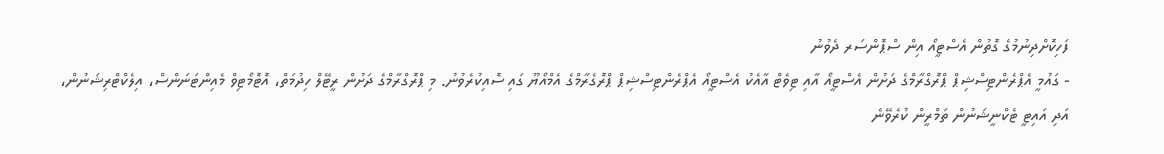ފަހިކޮށްދިނުމުގެ ގޮތުން އެސްޓީއޯ އިން ސްޕޮންސަރ ދެވުނު
- ގައުމީ އެޕްރެންޓިސްޝިޕް ޕްރޮގްރާމްގެ ދަށުން އެސްޓީއޯ އާއި ޓިވެޓް އާއެކު އެސްޓީއޯ އެޕްރެންޓިސްޝިޕް ޕްރޮގެރާމްގެ އެމްއޯޔޫ ގައި ސޮއިކުރެވުނު. މި ޕްރޮގްރާމްގެ ދަށުން ރީޓޭލް ހިދުމަތް، އޮޓޮމޯޓިވް މެއިންޓަނަންސް، އިލެކްޓްރިޝަނުން، އަދި އައިޓީ ޓެކްނީޝަނުން ތަމްރީން ކުރެވޭނެ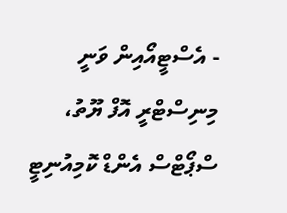- އެސްޓީއޯއިން ވަނީ މިނިސްޓްރީ އޮފް ޔޫތު، ސްޕޯޓްސް އެންޑް ކޮމިއުނިޓީ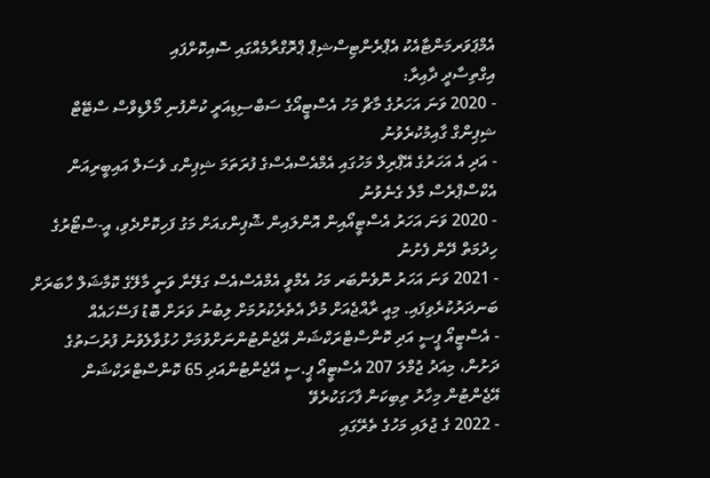އެމްޕަވަރމަންޓާއެކު އެޕްރެންޓިސްޝިޕް ޕްރޮގްރާމެއްގައި ސޮއިކޮށްފައި
އިގްތިސާދީ ދާއިރާ:
- 2020 ވަނަ އަހަރުގެ މާޗް މަހު އެސްޓީއޯގެ ސަބްސިޑިއަރީ ކުންފުނި މޯލްޑިވްސް ސްޓޭޓް ޝިޕިންގް ގާއިމުކުރެވުނު
- އަދި އެ އަހަރުގެ އޭޕްރިލް މަހުގައި އެމްއެސްއެސްގެ ފުރަތަމަ ޝިޕިންގ ވެސަލް އައިބީރިއަން އެކްސްޕްރެސް މާލެ ގެނެވުނު
- 2020 ވަނަ އަހަރު އެސްޓީއޯއިން އޮންލައިން ޝޮޕިންގއަށް މަގު ފަހިކޮށްދެވި، އީ-ސްޓޯރުގެ ހިދުމަތް ދޭން ފެށުނު
- 2021 ވަނަ އަހަރު ނޮވެންބަރ މަހު އެމްވީ އެމްއެސްއެސް ގަލޭނާ ވަނީ މާލޭގެ ކޮމާޝަލް ހާބަރަށް ބަނދަރުކުރެވިފައި. މިއީ ރާއްޖެއަށް މުދާ އެތެރެކުރުމަށް ލިބުނު ވަރަށް ބޮޑު ފަސޭހައެއް
- އެސްޓީއޯ ޕީސީ އަދި ކޮންސްޓްރަކްޝަން އޭޖެންޓުންނަށްވުމަށް ހުޅުވާލެވުނު ފުރުސަތުގެ ދަށުން، މިއަދު ޖުމްލަ 207 އެސްޓީއޯ ޕީ.ސީ އޭޖެންޓުންއަދި 65 ކޮންސްޓްރަކްޝަން އޭޖެންޓުން މިހާރު ތިބިކަން ފާހަގަކުރެވޭ
- 2022 ގެ ޖުލައި މަހުގެ ތެރޭގައި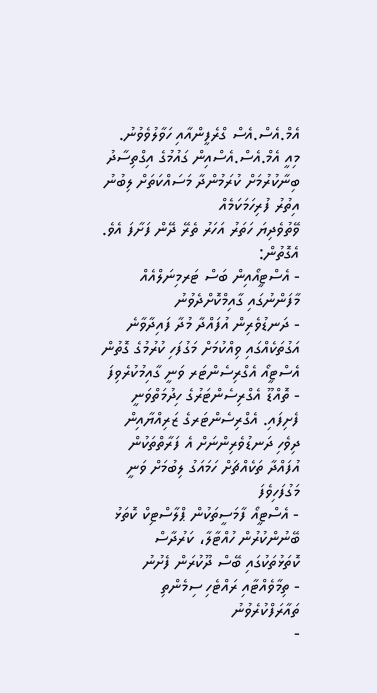އެމް.އެސް.އެސް ގްރެފީންއާއި ހަވާލުވެވުނު. މިއީ އެމް.އެސް.އެސްއިން ގައުމުގެ އިގްތިސާދު ބިނާކުރުމަށް ކުރަމުންދާ މަސައްކަތަށް ލިބުނު އިތުރު ފުރިހަމަކަމެއް
ވޭތުވެދިޔަ ހަތަރު އަހަރު ތެރޭ ދޭން ފަށާފަ އެވެ. އެގޮތުން:
- އެސްޓީއޯއިން ބަސް ޓަރމިނަލްއެއް މާފަންނުގައި ގާއިމްކޮށްދެވުނު
- ދަނޑުވެރިން އުފައްދާ މުދާ ފައިދާވާނެ އަގުތަކެއްގައި ވިއްކުމަށް މަގުފަހި ކުރުމުގެ ގޮތުން އެސްޓީއޯ އެގްރިސެންޓަރ ވަނީ ގާއިމުކުރެވިފަ
- ތޮއްޑޫ އެގްރިސެންޓަރުގެ ހިދުމަތްވަނީ ފެށިފައި. އެގްރިސެންޓަރގެ ޒަރިއްޔާއިން ދިވެހި ދަނޑުވެރިންނަށް އެ ފަރާތްތަކުން އުފައްދާ ތަކެއްޗަށް ހަމައަގު ލިބުމަށް ވަނީ މަގުފަހިވެފަ
- އެސްޓީއޯ ފާމަސީތަކުން ޕްލާސްޓިކް ކޮތަޅު ބޭނުންކުރުން ހުއްޓާލާ، ކަރުދާސް ކޮތަޅުތަކުގައި ބޭސް ދޫކުރަން ފެށުނު
- ތިމާވެއްޓާއި ރައްޓެހި ސިމެންތި ތައާރަފްކުރެވުނު
-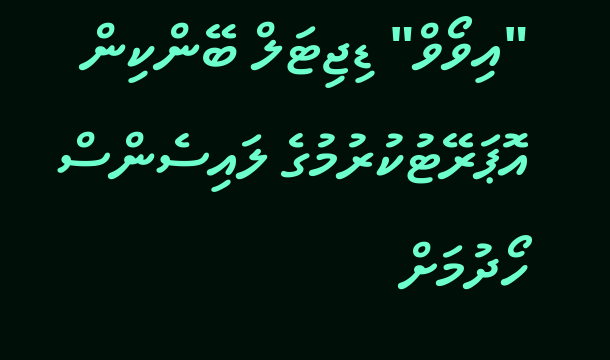"އިވޯވް" ޑިޖިޓަލް ބޭންކިން އޮޕަރޭޓުކުރުމުގެ ލައިސެންސް ހޯދުމަށް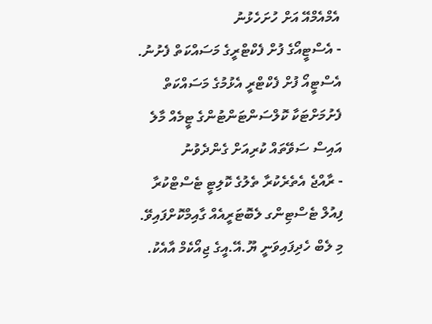އެމްއެމްއޭ އަށް ހުށަހެޅުނު
- އެސްޓީއޯގެ ފުށް ފެކްޓްރީގެ މަސައްކަތް ފެށުނު. އެސްޓީއޯ ފުށް ފެކްޓްރީ އެޅުމުގެ މަސައްކަތް ފެށުމަށްޓަކާ ކޮލްސަންޓަންޓުންގެ ޓީމެއް މާލެ އައިސް ސަވޭތައް ކުރިއަށް ގެންދެވުނު
- ރާއްޖެ އެތެރެކުރާ ތެލުގެ ކޮލިޓީ ޓެސްޓްކުރާ ފިއުލް ޓެސްޓިންގ ލެބޮޓަރީއެއް ގާއިމްކޮށްފައިވޭ. މި ލެބް ހެދިފައިވަނީ ޔޫ.އޭ.އީގެ ޖިއޯކެމް އާއެކު.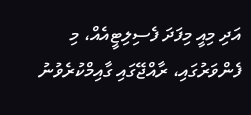އަދި މިއީ މިފަދަ ފެސިލިޓީއެއް، މި ފެންވަރުގައި، ރާއްޖޭގައި ގާއިމްކުރެވުނު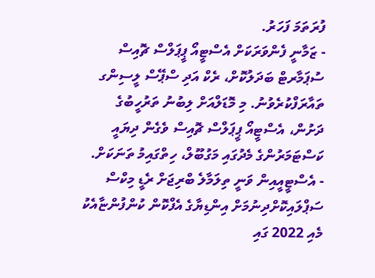ފުރަތަމަ ފަހަރު.
- ޒަމާނީ ފެންވަރަކަށް އެސްޓީއޯ ޕީޕަލްސް ޗޮއިސް ސުޕަމާރޓް ބަދަލުކޮށް، ރެކް އަދި ސްޕޭސް ލީސިންގ ތައާރަފްކުރެވުނު. މި މޮޑަލްއަށް ލިބުނު ތަރުހީބުގެ ދަށުން، އެސްޓީއޯ ޕީޕަލްސް ޗޮއިސް ވެގެން ދިޔައީ ކަސްޓަމަރުންގެ މެދުގައި މަގުބޫލް، ހިތްގައިމު ތަނަކަށް.
- އެސްޓީއީއިން ވަނީ ތިލަމާލެ ބްރިޖަށް ރެޑީ މިކްސް ސަޕްލައިކޮށްދިނުމަށް އިންޑިޔާގެ އެފްކޮން ކުންފުންޏާއެކު މެއި 2022 ގައި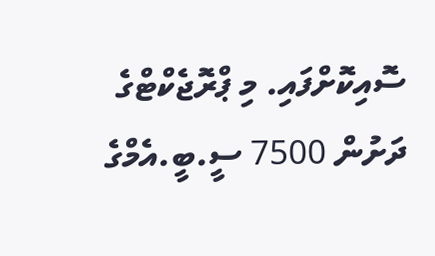ސޮއިކޮށްފައި. މި ޕްރޮޖެކްޓްގެ ދަށުން 7500 ސީ.ބީ.އެމްގެ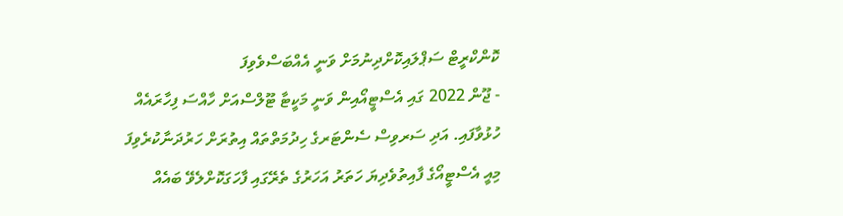ކޮންކްރީޓް ސަޕްލައިކޮށްދިނުމަށް ވަނީ އެއްބަސްވެވިފަ
- ޖޫން 2022 ގައި އެސްޓީއޯއިން ވަނީ މަކީޓާ ޓޫލްސްއަށް ހާއްސަ ފިހާރައެއް ހުޅުވާފައި. އަދި ސަރވިސް ސެންޓަރގެ ހިދުމަތްތައް އިތުރަށް ހަރުދަނާކުރެވިފަ
މިއީ އެސްޓީއޯގެ ފާއިތުވެދިޔަ ހަތަރު އަހަރުގެ ތެރޭގައި ފާހަގަކޮށްލެވޭ ބައެއް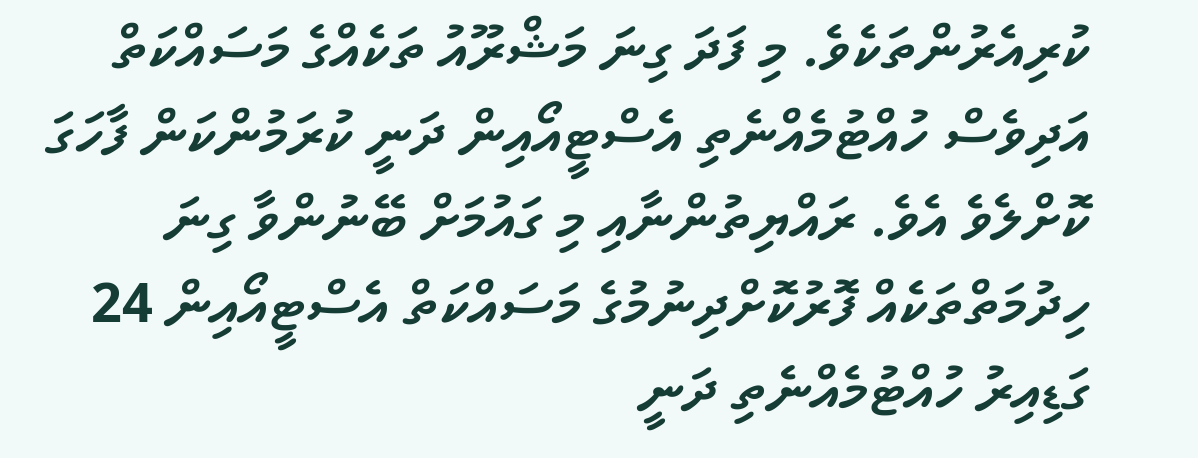ކުރިއެރުންތަކެވެ. މި ފަދަ ގިނަ މަޝްރޫއު ތަކެއްގެ މަސައްކަތް އަދިވެސް ހުއްޓުމެއްނެތި އެސްޓީއޯއިން ދަނީ ކުރަމުންކަން ފާހަގަ ކޮށްލެވެ އެވެ. ރައްޔިތުންނާއި މި ގައުމަށް ބޭނުންވާ ގިނަ ހިދުމަތްތަކެއް ފޮރުކޮށްދިނުމުގެ މަސައްކަތް އެސްޓީއޯއިން 24 ގަޑިއިރު ހުއްޓުމެއްނެތި ދަނީ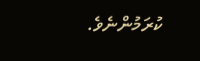ކުރަމުންނެވެ.